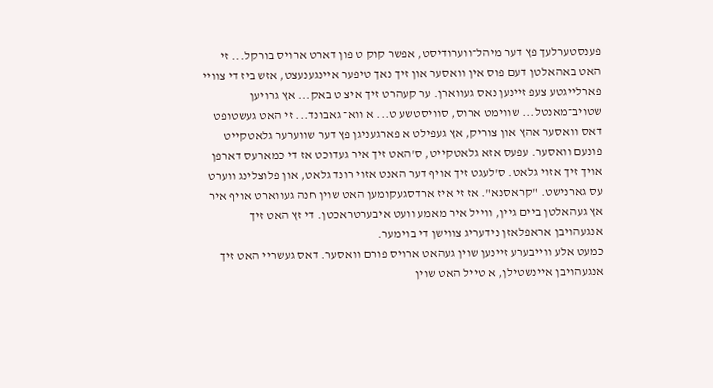פענסטערלעך פץ דער מיהל־ווערודיסט, אפשר קוק ט פון דארט ארויס בורקל... זי האט באהאלטן דעם פוס אין וואסער און זיך נאך טיפער איינגענעצט, אזש ביז די צוויי פארלייגטע צעפ זיינען נאס געווארן. ער קעהרט זיך איצ ט באק... אץ גרויען שטויב־מאנטל... שווימט ארוס, סוויסטשע ט... א ווא־ גאבונד... זי האט געשטופט דאס וואסער אהץ און צוריק, אץ געפילט א פארגעניגן פץ דער שווערער גלאטקייט פונעם וואסער. עפעס אזא גלאטקייט, ס'האט זיך איר געדוכט אז די כמארעס דארפן אויך זיך אזוי גלאט. ס'לעגט זיך אויף דער האנט אזוי רונד גלאט, און פלוצלינג ווערט עס גארנישט. "קראסנא". אז זי איז ארדסגעקומען האט שוין חנה געווארט אויף איר אץ געהאלטן ביים גיין, ווייל איר מאמע וועט איבערטראכטן. די זץ האט זיך אנגעהויבן אראפלאזן נידעריג צווישן די בוימער.
כמעט אלע ווייבערע זיינען שוין געהאט ארויס פורם וואסער. דאס געשריי האט זיך אנגעהויבן איינשטילן, א טייל האט שוין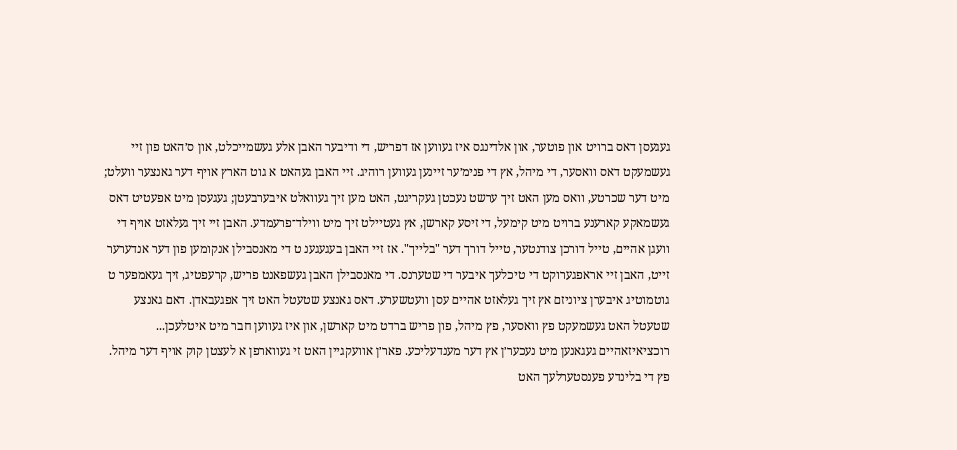געגעסן דאס ברויט און פוטער, און אלדינגס איז געווען אז דפריש, די ודיבער האבן אלע געשמייכלט, און ס׳האט פון זיי געשמעקט דאס וואסער, די מיהל, אץ די פנימ׳ער זיינען געווען רוהיג. זיי האבן געהאט א גוט הארץ אויף דער גאנצער וועלט; מיט דער שכרטע, וואס מען האט זיך ערשט נעכטן געקריגט, האט מען זיך געוואלט איבערבעטן; געגעסן מיט אפעטיט דאס געשמאקע קארענע ברויט מיט קימעל, די זיסע קארשן, אץ געטיילט זיך מיט ווילד־פרעמדע. האבן זיי זיך געלאזט אויף די וועגן אהיים, טייל דורכן צודנטער, טייל דורך דער "בלייך". אז זיי האבן בעגעגענ ט די מאנסבילן אנקומען פון דער אנדערער זייט, האבן זיי אראפגערוקט די טיכלעך איבער די שטערנס. די מאנסבילן האבן געשפאנט פריש, קרעפטיג, זיך געאמפער ט גוטמוטיג איבערן ציוניזם אץ זיך געלאזט אהיים עסן וועטשערע. דאס גאנצע שטעטל האט זיך אפגעבאדן. דאם גאנצע שטעטל האט געשמעקט פץ וואסער, פץ מיהל, פון פריש ברדט מיט קארשן, און איז געווען חבר מיט איטלעכן...
רוכציאיזאהיים געגאנען מיט נעכער׳ן אץ דער מענדעליכע. פאר׳ן אוועקגיין האט זי געווארפן א לעצטן קוק אויף דער מיהל. פץ די בלינדע פענסטערלעך האט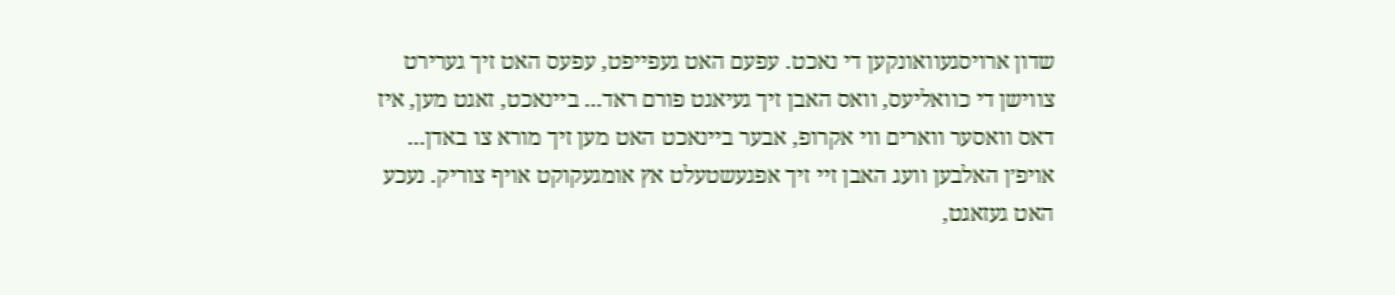שדון ארויסגעוואונקען די נאכט. עפעם האט געפייפט, עפעס האט זיך גערירט צווישן די כוואליעס, וואס האבן זיך געיאגט פורם ראד... ביינאכט, זאגט מען, איז דאס וואסער ווארים ווי אקרופ, אבער ביינאכט האט מען זיך מורא צו באדן... אויפ׳ן האלבען וועג האבן זיי זיך אפגעשטעלט אץ אומגעקוקט אויף צוריק. נעכע האט געזאגט,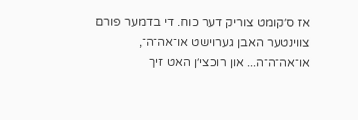אז ס׳קומט צוריק דער כוח. די בדמער פורם צווינטער האבן גערוישט או־אה־ה־, או־אה־ה־ה... און רוכצי׳ן האט זיך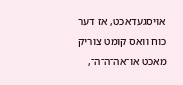אויסגעדאכט, אז דער כוח וואס קומט צוריק מאכט או־אה־ה־ה־,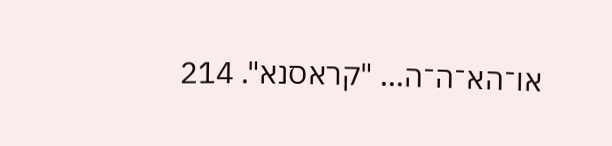או־הא־ה־ה... "קראסנא". 214